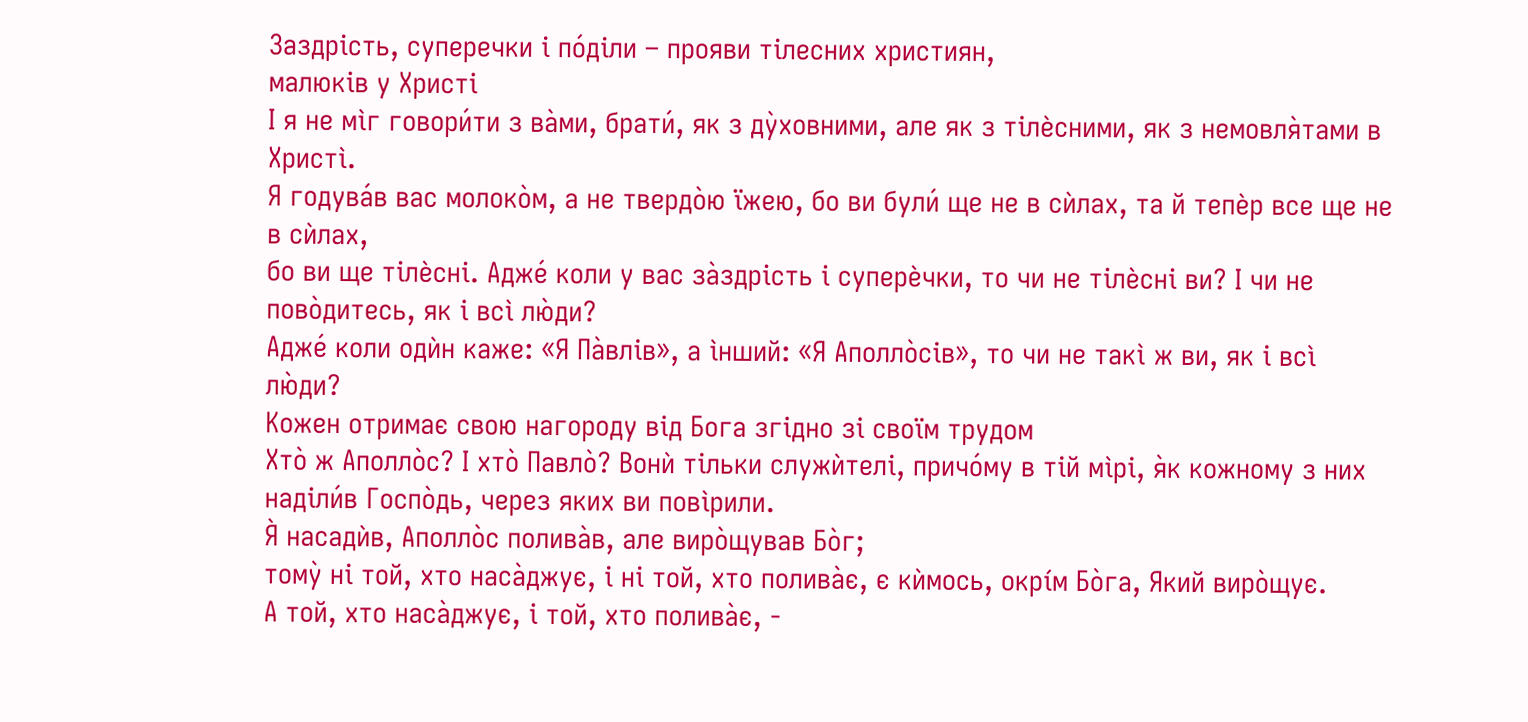Заздрість, суперечки і по́діли – прояви тілесних християн,
малюків у Христі
І я не мі̀г говори́ти з ва̀ми, брати́, як з ду̀ховними, але як з тілѐсними, як з немовля̀тами в Христі̀.
Я годува́в вас молоко̀м, а не твердо̀ю їжею, бо ви були́ ще не в сѝлах, та й тепѐр все ще не в сѝлах,
бо ви ще тілѐсні. Адже́ коли у вас за̀здрість і суперѐчки, то чи не тілѐсні ви? І чи не пово̀дитесь, як і всі̀ лю̀ди?
Адже́ коли одѝн каже: «Я Па̀влів», а і̀нший: «Я Аполло̀сів», то чи не такі̀ ж ви, як і всі̀ лю̀ди?
Кожен отримає свою нагороду від Бога згідно зі своїм трудом
Хто̀ ж Аполло̀с? І хто̀ Павло̀? Вонѝ тільки служѝтелі, причо́му в тій мі̀рі, я̀к кожному з них наділи́в Госпо̀дь, через яких ви пові̀рили.
Я̀ насадѝв, Аполло̀с полива̀в, але виро̀щував Бо̀г;
тому̀ ні той, хто наса̀джує, і ні той, хто полива̀є, є кѝмось, окрі́м Бо̀га, Який виро̀щує.
А той, хто наса̀джує, і той, хто полива̀є, -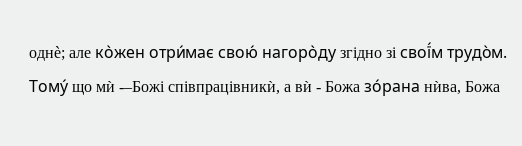однѐ; але ко̀жен отри́має свою́ нагоро̀ду згідно зі свої́м трудо̀м.
Тому́ що мѝ -–Божі співпрацівникѝ, а вѝ - Божа зо́рана нѝва, Божа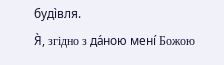буді̀вля.
Я̀, згідно з да́ною мені́ Божою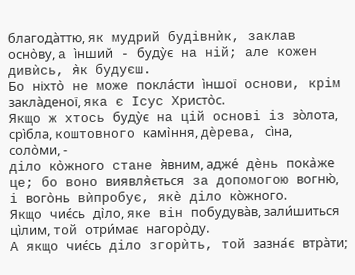благода̀ттю, як мудрий будівнѝк, заклав осно̀ву, а і̀нший - буду̀є на ній; але кожен дивѝсь, я̀к будуєш.
Бо ніхто̀ не може покла́сти і̀ншої основи, крім закла̀деної, яка є Ісус Христо̀с.
Якщо ж хтось буду̀є на цій основі із зо̀лота, срі̀бла, коштовного камі̀ння, дѐрева, сі̀на, соло̀ми, -
діло ко̀жного стане я̀вним, адже́ дѐнь пока̀же це; бо воно виявля̀ється за допомогою вогню̀, і вого̀нь вѝпробує, якѐ діло ко̀жного.
Якщо чиє́сь ді̀ло, яке він побудува̀в, зали́шиться ці̀лим, той отри́має нагоро̀ду.
А якщо чиє́сь діло згорѝть, той зазна́є втра̀ти;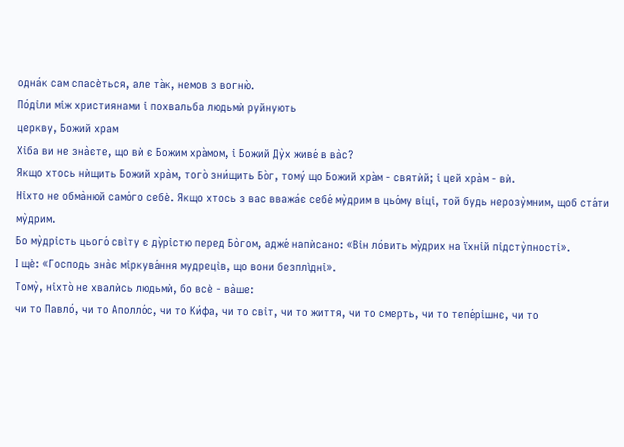одна́к сам спасѐться, але та̀к, немов з вогню̀.
По́діли між християнами і похвальба людьмѝ руйнують
церкву, Божий храм
Хіба ви не зна̀єте, що вѝ є Божим хра̀мом, і Божий Ду̀х живе́ в ва̀с?
Якщо хтось нѝщить Божий хра̀м, того̀ зни́щить Бо̀г, тому́ що Божий хра̀м - святѝй; і цей хра̀м - вѝ.
Ніхто не обма̀нюй само́го себѐ. Якщо хтось з вас вважа́є себе́ му̀дрим в цьо́му віці, той будь нерозу̀мним, щоб ста́ти му̀дрим.
Бо му̀дрість цього́ сві̀ту є ду̀рістю перед Бо̀гом, адже́ напѝсано: «Він ло́вить му̀дрих на їхній підсту̀пності».
І щѐ: «Господь зна̀є міркува́ння мудреці̀в, що вони безплі̀дні».
Тому̀, ніхто̀ не хвалѝсь людьмѝ, бо всѐ - ва̀ше:
чи то Павло́, чи то Аполло́с, чи то Ки́фа, чи то світ, чи то життя, чи то смерть, чи то тепе́рішнє, чи то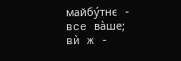майбу́тнє - все ва̀ше;
вѝ ж -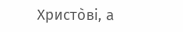Христо̀ві, а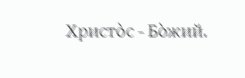Христо̀с - Бо̀жий.